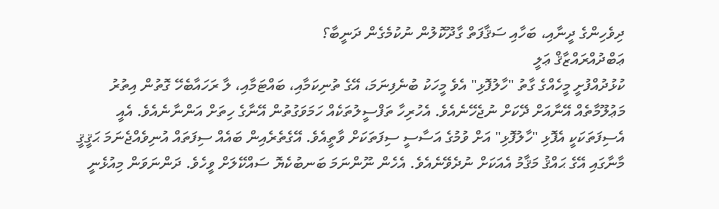ދިވެހިންގެ ދީނާއި، ބަހާއި ސަޤާފަތް ގާދޫކޮލުން ނުކުމެގެން ދަނީބާ؟
ޢަބްދުއްރައްޒާޤް ޢަލީ
ކުޅުދުއްފުށީ މީހެއްގެ ގާތު "ހާލުފޮޅި" އެވެ މީހަކު ބުނެފިނަމަ، އޭގެ ތުނިކަމާއި، ބައްޓަމާއި، ލާ ރަހައާބެހޭ ގޮތުން އިތުރު މަޢުލޫމާތެއް އޭނާއަށް ދޭކަށް ނުޖެހޭނެއެވެ. އެހުރިހާ ތަފްސީލުތަކެއް ހަމަވަގުތުން އޭނާގެ ހިތަށް އަންނާނެއެވެ. އެއީ އެސިފަތަކަކީ އެފޮޅި "ހާލުފޮޅި" އަށް ވުމުގެ އަސާސީ ސިފަތަކަށް ވާތީއެވެ. އޭގެތެރެއިން ބައެއް ސިފަތައް އުނިވެއްޖެނަމަ ޙަޤީޤީ މާނާގައި އޭގެ ޙައްޤު މަޤާމު އެއަކަށް ނުދެވޭނެއެވެ. އެހެން ނޫންނަމަ ބަނބުކެޔޮ ސައްކޭލަށް ވީހެވެ. ދަންނަވަން މިއުޅެނީ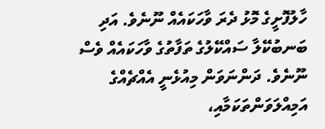ހާލުފޮށީގެ މޮޅު ދެރަ ވާހަކައެއް ނޫނެވެ. އަދި ބަނބުކޭލާ ސައްކޭލުގެ ތަފާތުގެ ވާހަކައެއް ވެސް ނޫނެވެ. ދަންނަވަން މިއުޅެނީ އެއްޗެއްގެ އަމިއްލަވަންތަކަމާއި،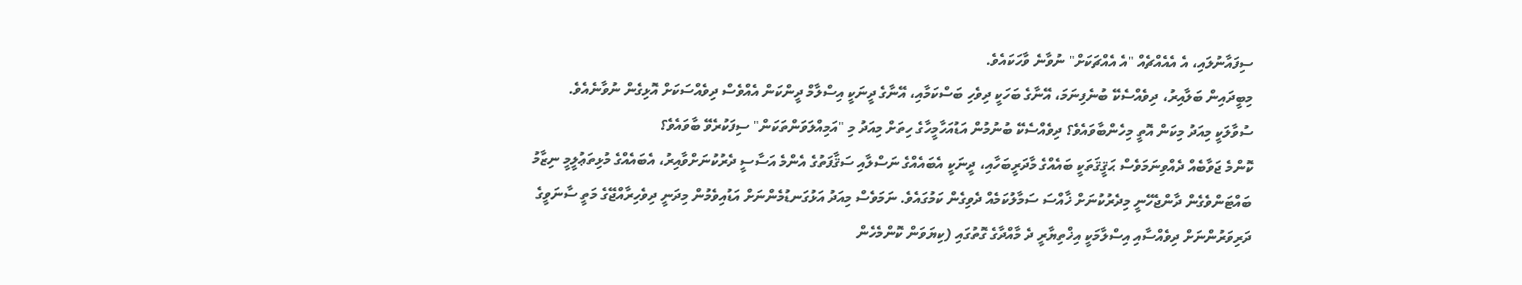ސިފައާނުލައި، އެ އެއެއްޗެއް "އެ އެއްޗަކަށް" ނުވާނެ ވާހަކައެވެ.
މިބީދައިން ބަލާއިރު، ދިވެއްސެކޭ ބުނެފިނަމަ، އޭނާގެ ބަހަކީ ދިވެހި ބަސްކަމާއި، އޭނާގެ ދީނަކީ އިސްލާމް ދީންކަން އެއްވެސް ދިވެއްސަކަށް އޮޅިގެން ނުވާނެއެވެ. ސުވާލަކީ މިއަދު މިކަން އޮތީ މިހެންބާވައެވެ؟ ދިވެއްސެކޭ ބުނުމުން އަޑުއަހާމީހާގެ ހިތަށް މިއަދު މި "އަމިއްލަވަންތަކަން" ސިފަކުރެވޭ ބާވައެވެ؟
ކޮންމެ ޖަވާބެއް ދެއްވިނަމަވެސް ޙަޤީޤަތަކީ ބައެއްގެ މާދަރީބަހާއި، ދީނަކީ އެބައެއްގެ ނަސްލާއި ސަޤާފަތުގެ އެންމެ އަސާސީ ދެރުކުނަށްވާއިރު، އެބައެއްގެ މުޅިތަޢުލީމީ ނިޒާމު ބައްޓަންވެގެން ދާންޖެހޭނީ މިދެރުކުނަށް ޚާއްސަ ސަމާލުކަމެއް ދެވިގެން ކަމުގައެވެ. ނަމަވެސް މިއަދު އަޅުގަނޑުމެންނަށް އަޑުއިވެމުން މިދަނީ ދިވެހިރާއްޖޭގެ މަތީ ސާނަވީގެ ދަރިވަރުންނަށް ދިވެއްސާއި އިސްލާމަކީ އިޚްތިޔާރީ ދެ މާއްދާގެ ގޮތުގައި (ކިޔަވަން ކޮންމެހެން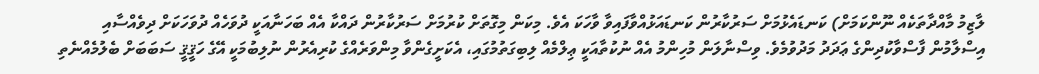ލާޒިމު މާއްދާތަކެއް ނޫންކަމަށް) ކަނޑައެޅުމަށް ސަރުކާރުން ކަނޑައަޅުއްވާފައިވާ ވާހަކަ އެވެ. މިކަން މިގޮތަށް ކުރުމަށް ސަރުކާރުން ދައްކާ އެއް ބަހަނާއަކީ ދުވަހެއް ދުވަހަކަށް ދިވެއްސާއި އިސްލާމުން ފާސްވާކުދިންގެ ޢަދަދު މަދުވުމެވެ. ވިސްނާލަން މުހިންމު އެއް ނުކުތާއަކީ ޢިލްމެއް ލިބިގަތުމުގައި، އެކަށީގެންވާ މިންވަރެއްގެ ކުރިއެރުން ނުލިބުމަކީ އޭގެ ހަޤީޤީ ސަބަބަށް ބެލުމެއްނެތި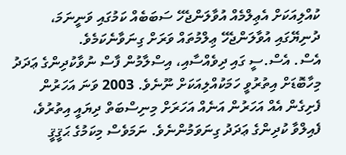ކުއްލިއަކަށް އެޢިލްމެއް އުވާލަންޖެހޭ ސަބަބެއް ކަމުގައި ވަނީނަމަ، ދުނިޔޭގައި އުވާލަންޖެހޭ ޢިލްމުތައް ވަރަށް ގިނަވާނެކަމެވެ.
އެސް. އެސް.ސީ ގައި ދިވެއްސާއި، އިސްލާމުން ފާސް ނުވާކުދިންގެ ޢަދަދު މިހާބޮޑަށް އިތުރުވީ ހަމަކުއްލިއަކަށް ނޫނެވެ. 2003 ވަނަ އަހަރުން ފެށިގެން އެއް އަހަރުން އަނެއް އަހަރަށް މިނިސްބަތް ދިޔައީ އިތުރުވެ، ފެއިލްވާ ކުދިންގެ ޢަދަދު ގިނަވަމުންނެވެ. ނަމަވެސް މިކަމުގެ ޙަޤީޤީ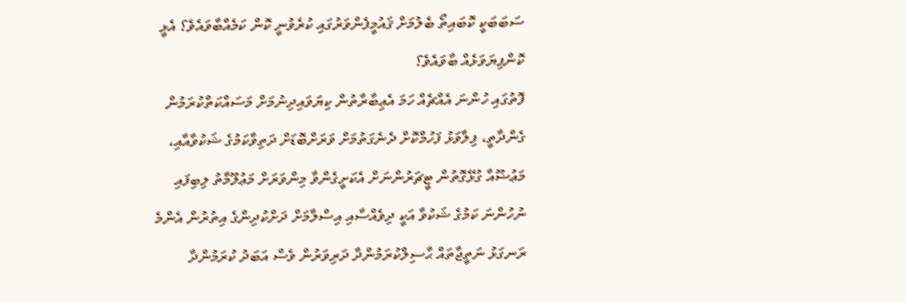ސަބަބަކީ ކޮބައިތޯ ބެލުމަށް ޤައުމީފެންވަރުގައި ކުރެވުނީ ކޮން ކަމެއްބާވައެވެ؟ އެޅީ ކޮންފިޔަވަޅެއް ބާވައެވެ؟
ފޮތުގައި ހުންނަ އެއްޗެއް ހަމަ އެޢިބާރާތުން ކިޔަވައިދިނުމަށް މަސައްކަތްކުރަމުން ގެންދާތީ، ފިލާވަޅު ފަހުމްކޮށް ދެނެގަތުމަށް ވަރަށްބޮޑަށް ދަތިވާކަމުގެ ޝަކުވާއާއި، މަޢުޟޫއާ ގުޅޭގޮތުން ޓީޗަރުންނަށް އެކަށީގެންވާ މިންވަރަށް މަޢުލޫމާތު ލިބިފައި ނުހުންނަ ކަމުގެ ޝަކުވާ އަކީ ދިވެއްސާއި އިސްލާމަށް ދަށްކުދިންގެ އިތުރުން އެންމެ ރަނގަޅު ނަތީޖާތައް ޙާސިލްކުރަމުންދާ ދަރިވަރުން ވެސް އަބަދު ކުރަމުންދާ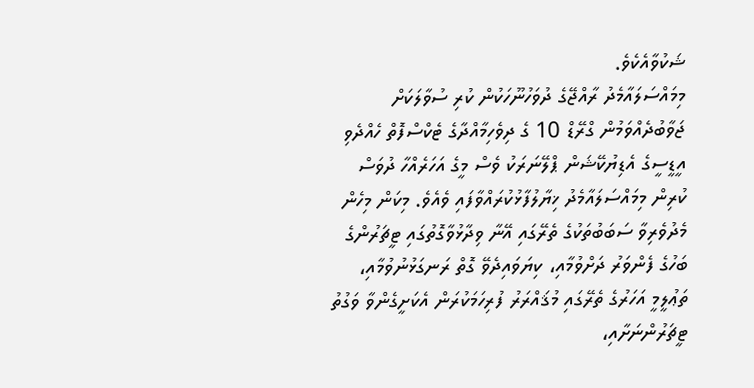ޝަކުވާއެކެވެ.
މިމައްސަލައާމެދު ރާއްޖޭގެ ދުވަހުނޫހަކުން ކުރި ސުވާލަކަށް ޖަވާބުދެއްވަމުން ގްރޭޑް 10 ގެ ދިވެހިމާއްދާގެ ޓެކްސްފޮތް ހެއްދެވި އީޑީސީގެ އެޑިޔުކޭޝަން ޕްލޭނަރަކު ވެސް މީގެ އަހަރެއްހާ ދުވަސް ކުރިން މިމައްސަލައާމެދު ޚިޔާލުފާޅުކުރައްވާފައި ވެއެވެ. މިކަން މިހެން މެދުވެރިވާ ސަބަބުތަކުގެ ތެރޭގައި އޭނާ ވިދާޅުވާގޮތުގައި ޓީޗަރުންގެ ބަހުގެ ފެންވަރު ދަށްވުމާއި، ކިޔަވައިދެވޭ ގޮތް ރަނގަޅުނުވުމާއި، ތަޢުލީމީ އަހަރުގެ ތެރޭގައި މުޤައްރަރު ފުރިހަމަކުރަން އެކަށީގެންވާ ވަގުތު ޓީޗަރުންނަށާއި،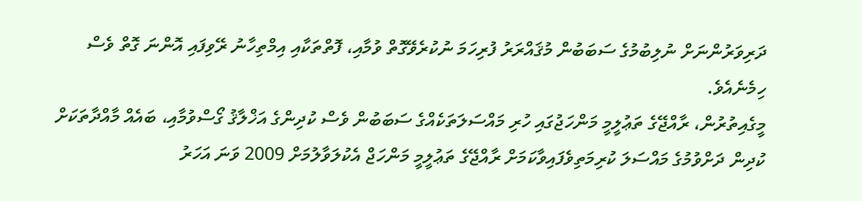ދަރިވަރުންނަށް ނުލިބުމުގެ ސަބަބުން މުޤައްރަރު ފުރިހަމަ ނުކުރެވޭގޮތް ވުމާއި، ފޮތްތަކާއި އިމްތިހާނު ރޭވިފައި އޮންނަ ގޮތް ވެސް ހިމެނެއެވެ.
މީގެއިތުރުން، ރާއްޖޭގެ ތަޢުލީމީ މަންހަޖުގައި ހުރި މައްސަލަތަކެއްގެ ސަބަބުން ވެސް ކުދިންގެ އަޚްލާޤު ގޯސްވުމާއި، ބައެއް މާއްދާތަކަށް ކުދިން ދަށްވުމުގެ މައްސަލަ ކުރިމަތިވެފައިވާކަމަށް ރާއްޖޭގެ ތަޢުލީމީ މަންހަޖް އެކުލަވާލުމަށް 2009 ވަނަ އަހަރު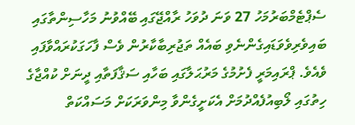ސެޕްޓެމްބަރުމަހު 27 ވަނަ ދުވަހު ރާއްޖޭގައި ބޭއްވުނު މަހާސިންތާގައި ބައިވެރިވެވަޑައިގެންނެވި ބައެއް ތަޖުރިބާކާރުން ވެސް ފާހަގަކުރައްވާފައި ވެއެވެ. ޕްރައިމަރީ ފެށުމުގެ މަރުޙަލާގައި ބަހާއި ސަޤާފަތާއި ދީނަށް ކުއްޖާގެ ހިތުގައި ލޯބިއުފެއްދުމަށް އެކަށީގެންވާ މިންވަރަކަށް މަސައްކަތް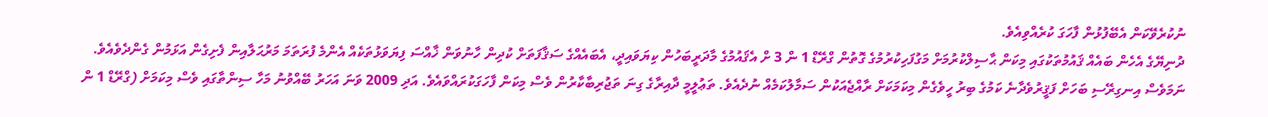ނުކުރެވޭކަން އެބޭފުޅުން ފާހަގަ ކުރެއްވިއެވެ.
ދުނިޔޭގެ އެހެން ބައެއް ޤައުމުތަކުގައި މިކަން ޙާސިލްކުރުމަށް މަގުފަހިކުރުމުގެ ގޮތުން ގްރޭޑް 1 ން 3 ށް އެޤައުމުގެ މާދަރީބަހުން ކިޔަވައިދީ، އެބައެއްގެ ސަޤާފަތަށް ކުދިން ހާނުވަން ޚާއްސަ ފިޔަވަޅުތަކެއް އެންމެ ފުރަތަމަ މަރުޙަލާއިން ފެށިގެން އަޅަމުން ގެންދެވެއެވެ. ނަމަވެސް އިނގިރޭސި ބަހަށް ފަޤީރުވެދާނެ ކަމުގެ ބިރު ހީވެގެން މިކަމަކަށް ރާއްޖެއަކުން ސަމާލުކަމެއް ނުދެއެވެ. ތަޢުލީމީ ދާއިރާގެ ގިނަ ތަޖުރިބާކާރުން ވެސް މިކަން ފާހަގަކުރައްވައެވެ. އަދި 2009 ވަނަ އަހަރު ބޭއްވުނު މަހާ ސިންތާގައި ވެސް މިކަމަށް (ގްރޭޑް 1 ން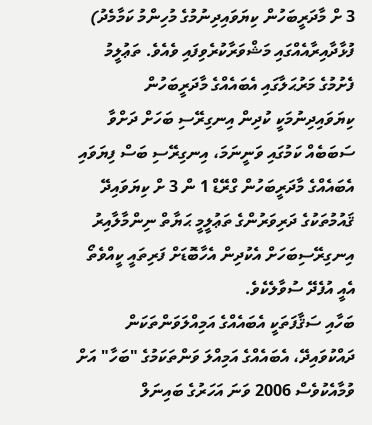3 ށް މާދަރީބަހުން ކިޔަވައިދިނުމުގެ މުހިންމު ކަމާމެދު) ފުޅާދާއިރާއެއްގައި މަޝްވަރާކުރެވިފައި ވެއެވެ. ތަޢުލީމު ފެށުމުގެ މަރުޙަލާގައި އެބައެއްގެ މާދަރީބަހުން ކިޔަވައިދިނުމަކީ ކުދިން އިނގިރޭސި ބަހަށް ދަށްވާ ސަބަބެއް ކަމުގައި ވަނީނަމަ، އިނގިރޭސި ބަސް ފިޔަވައި އެބައެއްގެ މާދަރީބަހުން ގްރޭޑް 1 ން 3 ށް ކިޔަވައިދޭ ޤައުމުތަކުގެ ދަރިވަރުންގެ ތަޢުލީމީ ޙަޔާތް ނިންމާލާއިރު އިނގިރޭސިބަހަށް އެކުދިން އެހާބޮޑަށް ފަރިތައީ ކީއްވެތޯ އެއީ އުފެދޭ ސުވާލެކެވެ.
ބަހާއި ސަޤާފަތަކީ އެބައެއްގެ އަމިއްލަވަންތަކަން ދައްކުވައިދޭ، އެބައެއްގެ އަމިއްލަ ވަންތަކަމުގެ "ބަހާ" އަށް ވުމާއެކުވެސް 2006 ވަނަ އަހަރުގެ ބައިނަލް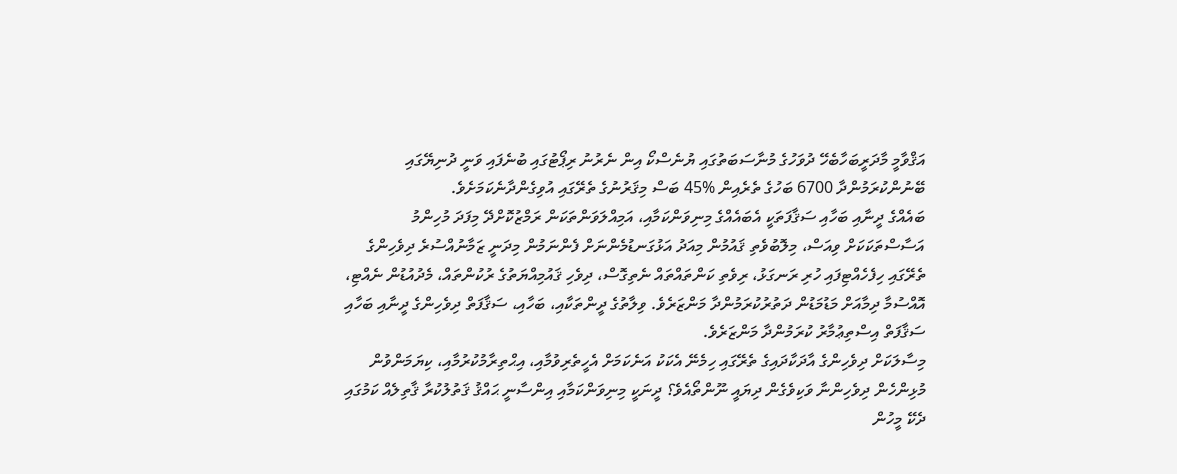އަޤްވާމީ މާދަރީބަހާބެހޭ ދުވަހުގެ މުނާސަބަތުގައި ޔުނެސްކޯ އިން ނެރުނު ރިޕޯޓުގައި ބުނެފައި ވަނީ ދުނިޔޭގައި ބޭނުންކުރަމުންދާ 6700 ބަހުގެ ތެރެއިން %45 ބަސް މިޤަރުނުގެ ތެރޭގައި އުވިގެންދާނެކަމަށެވެ.
ބައެއްގެ ދީނާއި ބަހާއި ސަޤާފަތަކީ އެބައެއްގެ މިނިވަންކަމާއި، އަމިއްލަވަންތަކަން ރަމްޒުކޮށްދޭ މިފަދަ މުހިންމު އަސާސްތަކަކަށް ވިއަސް، މިލޮބުވެތި ޤައުމުން މިއަދު އަޅުގަނޑުމެންނަށް ފެންނަމުން މިދަނީ ޒަމާނުއްސުރެ ދިވެހިންގެ ތެރޭގައި ހިފެހެއްޓިފައި ހުރި ރަނގަޅު، ރިވެތި ކަންތައްތައް ނެތިގޮސް، ދިވެހި ޤައުމިއްޔަތުގެ ރުކުންތައް، މެދުއުޑުން ނެއްޓި، އޮއްސުމާ ދިމާއަށް މަޑުމަޑުން ދަތުރުކުރަމުންދާ މަންޒަރެވެ. ވިލާތުގެ ދީންތަކާއި، ބަހާއި، ސަޤާފަތް ދިވެހިންގެ ދީނާއި ބަހާއި ސަޤާފަތް އިސްތިޢުމާރު ކުރަމުންދާ މަންޒަރެވެ.
މިސާލަކަށް ދިވެހިންގެ އާދަކާދައިގެ ތެރޭގައި ހިމެނޭ އެކަކު އަނެކަމަށް އެހީތެރިވުމާއި، އިޙްތިރާމުކުރުމާއި، ކިޔަމަންވުން މުޅިންހެން ދިވެހިންނާ ވަކިވެގެން ދިޔައީ ނޫންތޯއެވެ؟ ދީނަކީ މިނިވަންކަމާއި އިންސާނީ ޙައްޤު ޤަތުލުކުރާ ޤާތިލެއް ކަމުގައި ދެކޭ މީހުން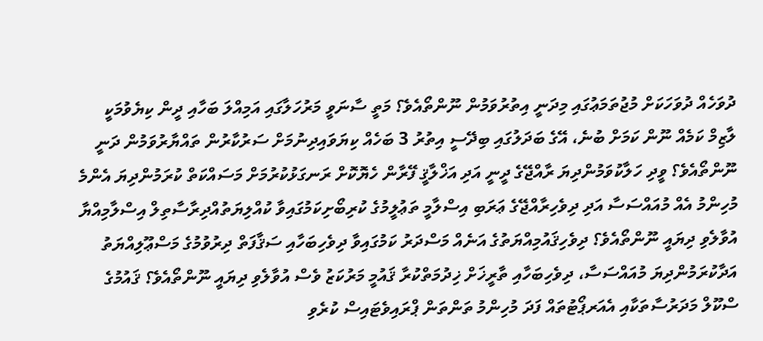ދުވަހެއް ދުވަހަކަށް މުޖުތަމަޢުގައި މިދަނީ އިތުރުވަމުން ނޫންތޯއެވެ؟ މަތީ ސާނަވީ މަރުހަލާގައި އަމިއްލަ ބަހާއި ދީން ކިޔެވުމަކީ ލާޒިމް ކަމެއް ނޫން ކަމަށް ބުނެ، އޭގެ ބަދަލުގައި ބިދޭސީ އިތުރު 3 ބަހެއް ކިޔަވައިދިނުމަށް ސަރުކާރުން ތައްޔާރުވަމުން ދަނީ ނޫންތޯއެވެ؟ ވީދި ހަލާކުވަމުންދިޔަ ރާއްޖޭގެ ދީނީ އަދި އަޚްލާޤީ ފޭރާން ހެޔޮކޮށް ރަނގަޅުކުރުމަށް މަސައްކަތް ކުރަމުންދިޔަ އެންމެ މުހިންމު އެއް މުއައްސަސާ އަދި ދިވެހިރާއްޖޭގެ ޢަރަބި އިސްލާމީ ތަޢުލީމުގެ ކުރިބޯށިކަމުގައިވާ ކުއްލިޔަތުއްދިރާސާތިލް އިސްލާމިއްޔާ އުވާލެވި ދިޔައީ ނޫންތޯއެވެ؟ ދިވެހިޤައުމިއްޔަތުގެ އަނެއް މަސްދަރު ކަމުގައިވާ ދިވެހިބަހާއި ސަޤާފަތް ދިރުވުމުގެ މަސްޢޫލިއްޔަތު އަދާކުރަމުންދިޔަ މުއައްސަސާ، ދިވެހިބަހާއި ތާރީޚަށް ޚިދުމަތްކުރާ ޤައުމީ މަރުކަޒު ވެސް އުވާލެވި ދިޔައީ ނޫންތޯއެވެ؟ ޤައުމުގެ ސްކޫލް މަދަރުސާތަކާއި އެއަރޕޯޓުތައް ފަދަ މުހިންމު ތަންތަން ޕްރައިވެޓައިސް ކުރެވި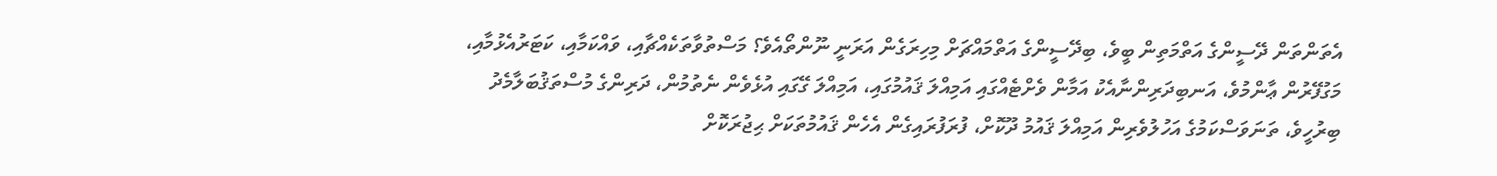އެތަންތަން ދޭސީންގެ އަތްމަތިން ބީވެ، ބިދޭސީންގެ އަތްމައްޗަށް މިހިރަގެން އަރަނީ ނޫންތޯއެވެ؟ މަސްތުވާތަކެއްޗާއި، ވައްކަމާއި، ކަޓަރުއެޅުމާއި، މަގުފޭރުން ޢާންމުވެ، އަނބިދަރިންނާއެކު އަމާން ވެށްޓެއްގައި އަމިއްލަ ޤައުމުގައި، އަމިއްލަ ގޭގައި އުޅެވެން ނެތުމުން، ދަރިންގެ މުސްތަޤުބަލާމެދު ބިރުހީވެ، ތަނަވަސްކަމުގެ އަހުލުވެރިން އަމިއްލަ ޤައުމު ދޫކޮށް، ފުރަފުރައިގެން އެހެން ޤައުމުތަކަށް ޙިޖުރަކޮށް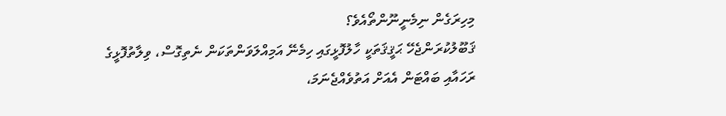މިހިރަގެން ނިމެނީނޫންތޯއެވެ؟
ޤަބޫލުކުރަންޖެހޭ ޙަޤީޤަތަކީ ހާލުފޮޅީގައި ހިމެނޭ އަމިއްލަވަންތަކަން ނެތިގޮސް، ވިލާތުފޮޅީގެ ރަހައާއި ބައްޓަން އެއަށް އަތުވެއްޖެނަމަ،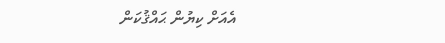އެއަށް ކިޔުން ޙައްޤުކަން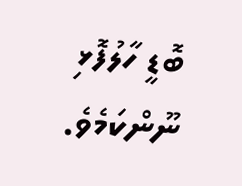ބޮޑީ ހާލުފޮޅި ނޫންކަމެވެ.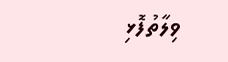ވިލާތުފޮޅި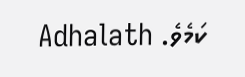ކަމެވެ. Adhalath